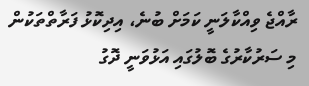ރާއްޖެ ވިއްކާލަނީ ކަމަށް ބުނެ، އިދިކޮޅު ފަރާތްތަކުން މި ސަރުކާރުގެ ބޮލުގައި އަޅުވަނީ ދޮގު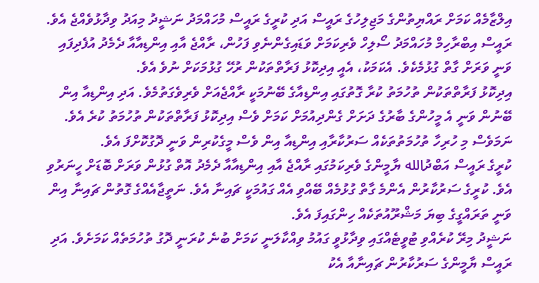އިލްޒާމެއް ކަމަށް ރައްޔިތުންގެ މަޖިލިހުގެ ރައީސް އަދި ކުރީގެ ރައީސް މުހައްމަދު ނަޝީދު މިއަދު ވިދާޅުވެއްޖެ އެވެ.
ރައީސް އިބްރާހިމް މުހައްމަދު ސޯލިހް ވެރިކަމަށް ވަޑައިގެންނެވި ފަހުން، ރާއްޖެ އާއި އިންޑިއާއާ ދެމެދު އުފެދިފައި ވަނީ ވަރަށް ގާތް ގުޅުމެކެވެ. އެކަމަކު، އެއީ އިދިކޮޅު ފަރާތްތަކުން ރުހޭ ގުޅުމަކަށް ނުވެ އެވެ.
އިދިކޮޅު ފަރާތްތަކުން ތުހުމަތު ކުރާ ގޮތުގައި އިންޑިއާގެ ބޭނުމަކީ ރާއްޖެއަށް ވެރިވެގަތުމެވެ. އަދި އިންޑިއާ އިން ބޭނުން ވަނީ އެ މީހުންގެ ބާރުގެ ދަށަށް ގެންދިއުމަށް ކަމަށް ވެސް އިދިކޮޅު ފަރާތްތަކުން ތުހުމަތު ކުރެ އެވެ.
ނަމަވެސް މި ހުރިހާ ތުހުމަތުތަކެއް ސަރުކާރާއި އިންޑިއާ އިން ވެސް މީގެކުރިން ވަނީ ދޮގުކޮށްފަ އެވެ.
ކުރީގެ ރައީސް އަބްދުالله ޔާމީންގެ ވެރިކަމުގައި ރާއްޖެ އާއި އިންޑިއާއާ ދެމެދު އޮތް ގުޅުން ވަރަށް ބޮޑަށް ހީނަރުވި އެވެ. ކުރީގެ ސަރުކާރުން އެންމެ ގާތް ގުޅުމެއް ބޭއްވި އެއް ގައުމަކީ ޗައިނާ އެވެ. ނަތީޖާއެއްގެ ގޮތުން ޗައިނާ އިން ވަނީ ތަރައްގީގެ ބިޔަ މަޝްރޫއުތަކެއް ހިންގައިފަ އެވެ.
ނަޝީދު މިރޭ ކުރެއްވި ޓުވީޓެއްގައި ވިދާޅުވީ ގައުމު ވިއްކާލަނީ ކަމަށް ބުނެ ކުރަނީ ދޮގު ތުހުމަތެއް ކަމަށެވެ. އަދި ރައީސް ޔާމީންގެ ސަރުކާރުން ޗައިނާއާ އެކު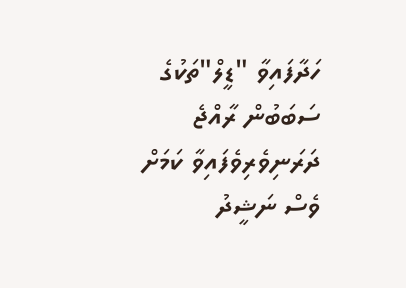ހަދާފައިވާ "ޑީލް"ތަކުގެ ސަބަބުން ރާއްޖެ ދަރަނިވެރިވެފައިވާ ކަމަށް ވެސް ނަޝީދު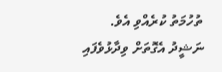ތުހުމަތު ކުރެއްވި އެވެ.
ނަޝީދު އެގޮތަށް ވިދާޅުވެފައި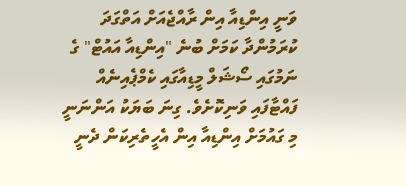ވަނީ އިންޑިއާ އިން ރާއްޖެއަށް އަތްގަދަ ކުރަމުންދާ ކަމަށް ބުނެ "އިންޑިއާ އައުޓް" ގެ ނަމުގައި ސޯޝަލް މީޑިއާގައި ކެމްޕެއިނެއް ފައްޓާފައި ވަނިކޮށެވެ. ގިނަ ބަޔަކު އަންނަނީ މި ގައުމަށް އިންޑިއާ އިން އެހީތެރިކަން ދެނީ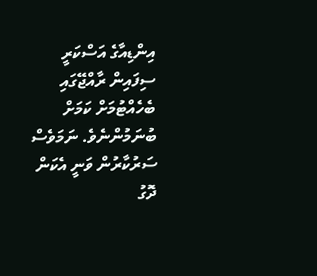އިންޑިއާގެ އަސްކަރީ ސިފައިން ރާއްޖޭގައި ބެހެއްޓުމަށް ކަމަށް ބުނަމުންނެވެ. ނަމަވެސް ސަރުކާރުން ވަނީ އެކަން ދޮގު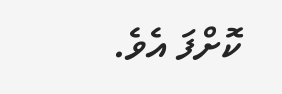ކޮށްފަ އެވެ.